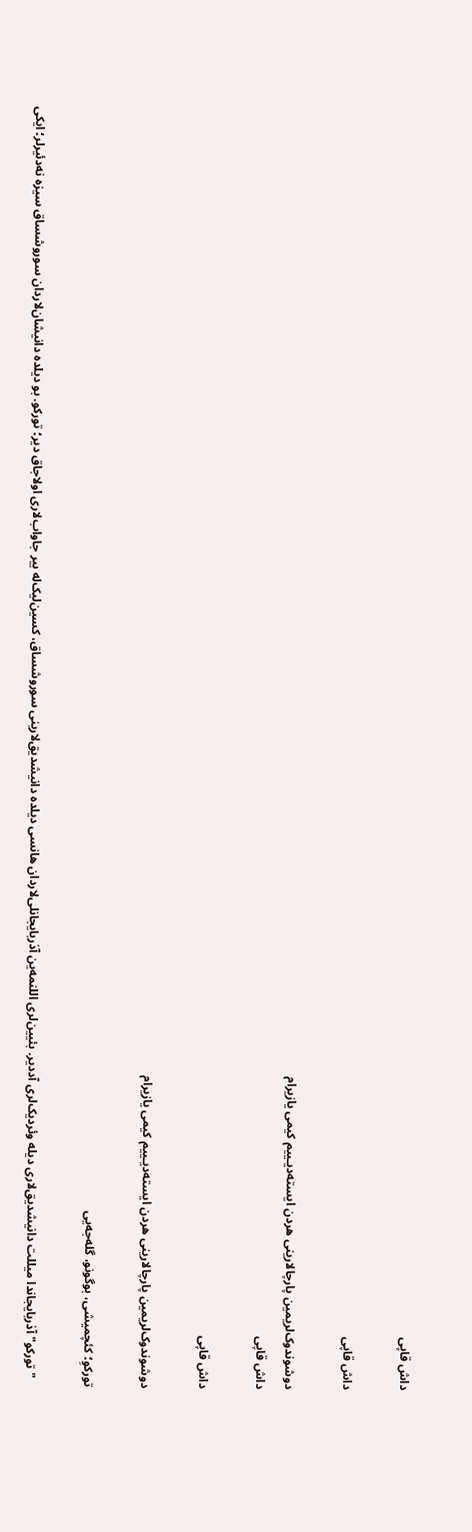داش قاپی

داش قاپی

دوشوندوک‌لریمین پارچالارینی هردن ایسته‌دیـییم کیمی یازیرام
داش قاپی

داش قاپی

دوشوندوک‌لریمین پارچالارینی هردن ایسته‌دیـییم کیمی یازیرام

تورکوِ؛ کئچمیشی، بوگونو، گله‌جه‌یی

   "تورکو" آذربایجاندا میللت دانیشدیق‌لاری دیله وئردیک‌لری آددیر. بئیین‌لری اللنمه‌ین آذربایجانلی‌لاردان هانسی دیلده دانیشدیق‌لارینی سوروشساق، کسین‌لیک‌له بیر جاوا‌ب‌لاری اولاجاق دیر؛ تورکو. بو دیلده دانیشان‌لاردان سوروشساق سیزه نه‌دئیرلر؛ ایکی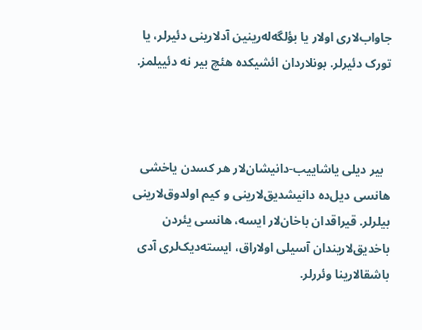جاواب‌لاری اولار یا بؤلگه‌له‌رینین آدلارینی دئیرلر، یا تورک دئیرلر. بونلاردان ائشیکده هئچ بیر نه دئییلمز.



  بیر دیلی یاشاییب-دانیشان‌لار هر کسدن یاخشی هانسی دیل‌ده دانیشدیق‌لارینی و کیم اولدوق‌لارینی بیلرلر. قیراقدان باخان‌لار ایسه، هانسی یئردن باخدیق‌لاریندان آسیلی اولاراق، ایسته‌دیک‌لری آدی باشقا‌لارینا وئررلر.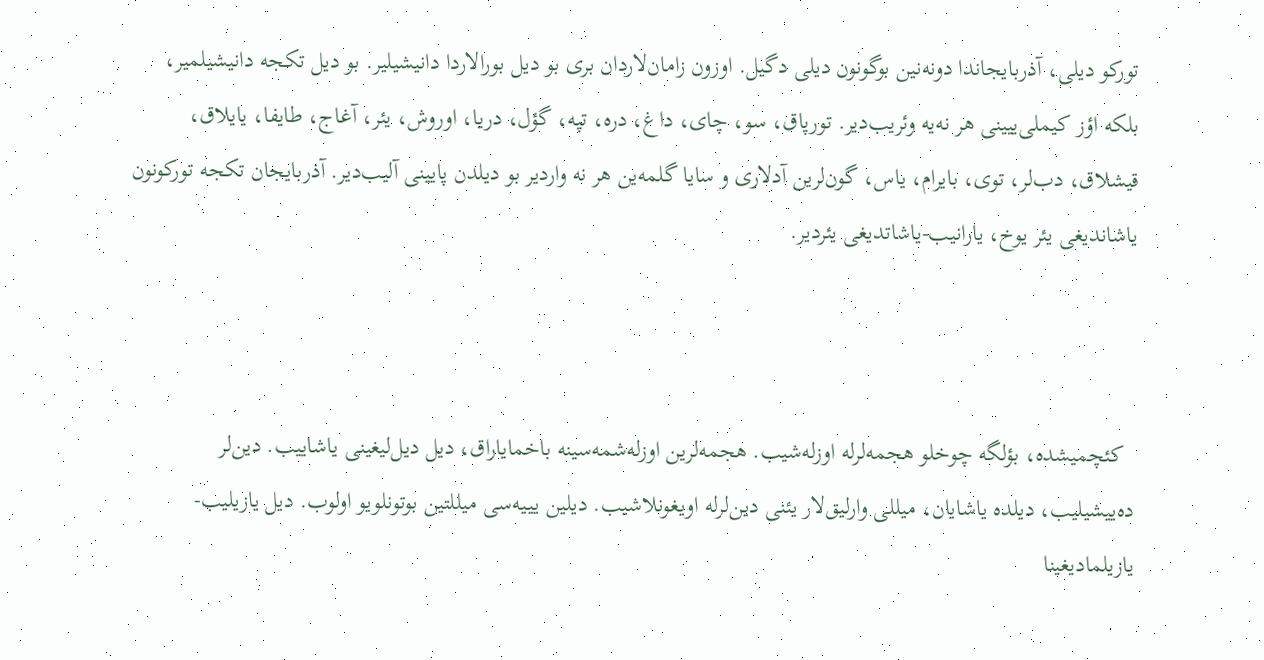تورکو دیلی، آذربایجاندا دونه‌نین بوگونون دیلی دگیل. اوزون زامان‌لاردان بری بو دیل بورالاردا دانیشیلیر. بو دیل تکجه دانیشیلمیر، بلکه اؤز کیملی‌ییینی هر نه‌یه وئریب‌دیر. تورپاق‌، سو، چای، داغ، دره، تپه، گؤل، دریا، اوروش، یئر، آغاج، طایفا، یایلاق، قیشلاق، دب‌لر، توی، بایرام، یاس، گون‌لرین آدلاری و سایا گلمه‌ین هر نه واردیر بو دیلدن پایینی آلیب‌دیر. آذربایجان تکجه تورکونون یاشاندیغی یئر یوخ، یارانیب-یاشاتدیغی یئردیر.



  کئچمیشده، بؤلگه‌ چوخلو هجمه‌لرله اوزله‌شیب. هجمه‌لرین اوزله‌شمه‌سینه باخمایاراق، دیل دیل‌لیغینی یاشاییب. دین‌لر ده‌ییشیلیب، دیلده یاشایان، میللی وارلیق‌لار یئنی دین‌لرله اویغونلاشیب. دیلین ییـیه‌سی میللتین بوتونلویو اولوب. دیل یازیلیب-یازیلمادیغینا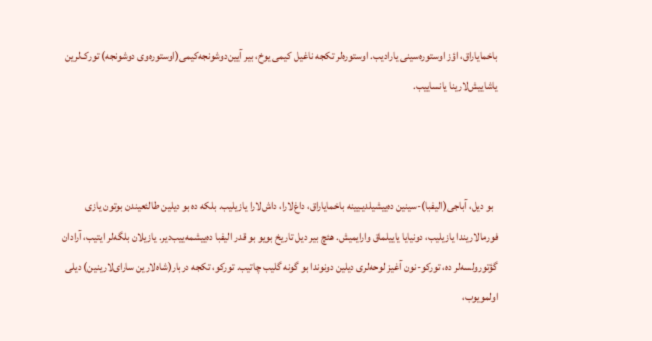باخمایاراق، اؤز اوستوره‌سینی یارادیب. اوستوره‌لر تکجه ناغیل کیمی یوخ، بیر آیین‌دوشونجه‌کیمی(اوستوره‌وی دوشونجه) تورک‌لرین یاشاییش‌لارینا یانسا‌ییب.



  بو دیل، آباجی(الیفبا)-سینین ده‌ییشیلدیـیینه باخمایاراق، داغ‌لارا، داش‌لارا یازیلیب. بلکه ده بو دیلین طالئعیندن بوتون یازی فورمالاریندا یازیلیب، دونیایا یاییلماق وارایمیش. هئچ بیر دیل تاریخ بویو بو قدر الیفبا ده‌ییشمه‌ییب‌دیر. یازیلان بلگه‌لر ایتیب، آرادان گؤتورولسه‌لر ده، تورکو-نون آغیز لوحه‌لری دیلین دونوندا بو گونه گلیب چاتیب. تورکو، تکجه دربار(شاه‌لارین سارای‌لارینین) دیلی اولمویوب،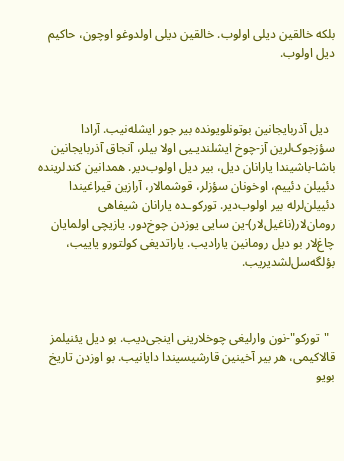بلکه خالقین دیلی اولوب. خالقین دیلی اولدوغو اوچون، حاکیم دیل اولوب.



  دیل آذربایجانین بوتونلویونده بیر جور ایشله‌نیب. آرادا سؤزجوک‌لرین آز-چوخ ایشلندیـیی اولا بیلر، آنجاق آذربایجانین باشا-باشیندا یارانان دیل، بیر دیل اولوب‌دیر. همدانین کندلرینده دئییلن دئییم، اوخونان سؤزلر، قوشما‌لار، آرازین قیراغیندا دئییلن‌لرله بیر اولوب‌دیر. تورکوـده یارانان شیفاهی رومان‌لار(ناغیل‌لار)-ین سایی یوزدن چوخ‌دور. یازیچی اولمایان چاغ‌لار بو دیل رومانین یارادیب. یاراتدیغی کولتورو یاییب، بؤلگه‌سل‌لشدیریب.



  "تورکو"-نون وارلیغی چوخلارینی اینجی‌دیب. بو دیل یئنیلمز قالاکیمی، هر بیر آخینین قارشیسیندا دایانیب. بو اوزدن تاریخ بویو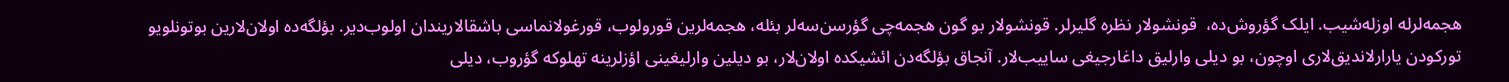هجمه‌لرله اوزله‌شیب. ایلک گؤروش‌ده،  قونشولار نظره گلیرلر. قونشو‌لار بو گون هجمه‌چی گؤرسن‌سه‌لر بئله، هجمه‌لرین قورولوب، قورغولانماسی باشقالاریندان اولوب‌دیر. بؤلگه‌ده اولان‌لارین بوتونلویو تورکودن یارارلاندیق‌لاری اوچون، بو دیلی وارلیق داغارجیغی ساییب‌لار. آنجاق بؤلگه‌دن ائشیکده اولان‌لار، بو دیلین وارلیغینی اؤزلرینه تهلوکه گؤروب، دیلی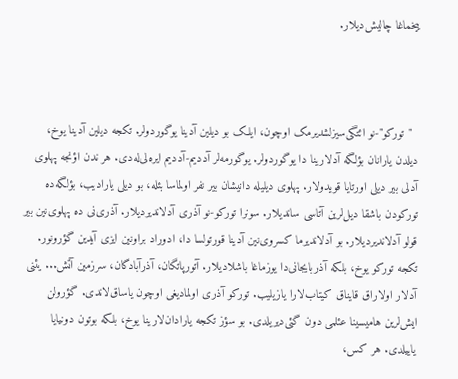ییخماغا چالیش‌دیلار.



  "تورکو"-نو ائتگی‌سیزلشدیرمک اوچون، ایلک بو دیلین آدینا یوگوردولر. تکجه دیلین آدینا یوخ، دیلدن یارانان بؤلگه آدلارینا دا یوگوردولر. یوگورمه‌لر آددیم-آددیم ایره‌لی‌له‌دی. هر ندن اؤنجه پهلوی آدلی بیر دیلی اورتایا قویدولار. پهلوی دیلیله دانیشان بیر نفر اولماسا بئله، بو دیلی یارادیب، بؤلگه‌ده تورکودن باشقا دیل‌لرین آتاسی ساندیلار. سونرا تورکو-نو آذری آدلاندیردیلار. آذری‌نی ده پهلوی‌نین بیر قولو آدلاندیردیلار. بو آدلاندیرما کسروی‌نین آدینا قورتولسا دا، ادوراد براونین ایزی آیدین گؤرونور. تکجه تورکو یوخ، بلکه آذربایجانی‌دا یوزماغا باشلادیلار. آتورپاتگان، آذرآبادگان، سرزمین آتش... یئنی آدلار اولاراق قایناق کیتاب‌لارا یازیلیب. تورکو آذری اولمادیغی اوچون یاساق‌لاندی. گؤرولن ایش‌لرین هامیسینا عئلمی دون گئی‌دیریلدی. بو سؤز تکجه یارادان‌لارینا یوخ، بلکه بوتون دونیایا یاییلدی. هر کس،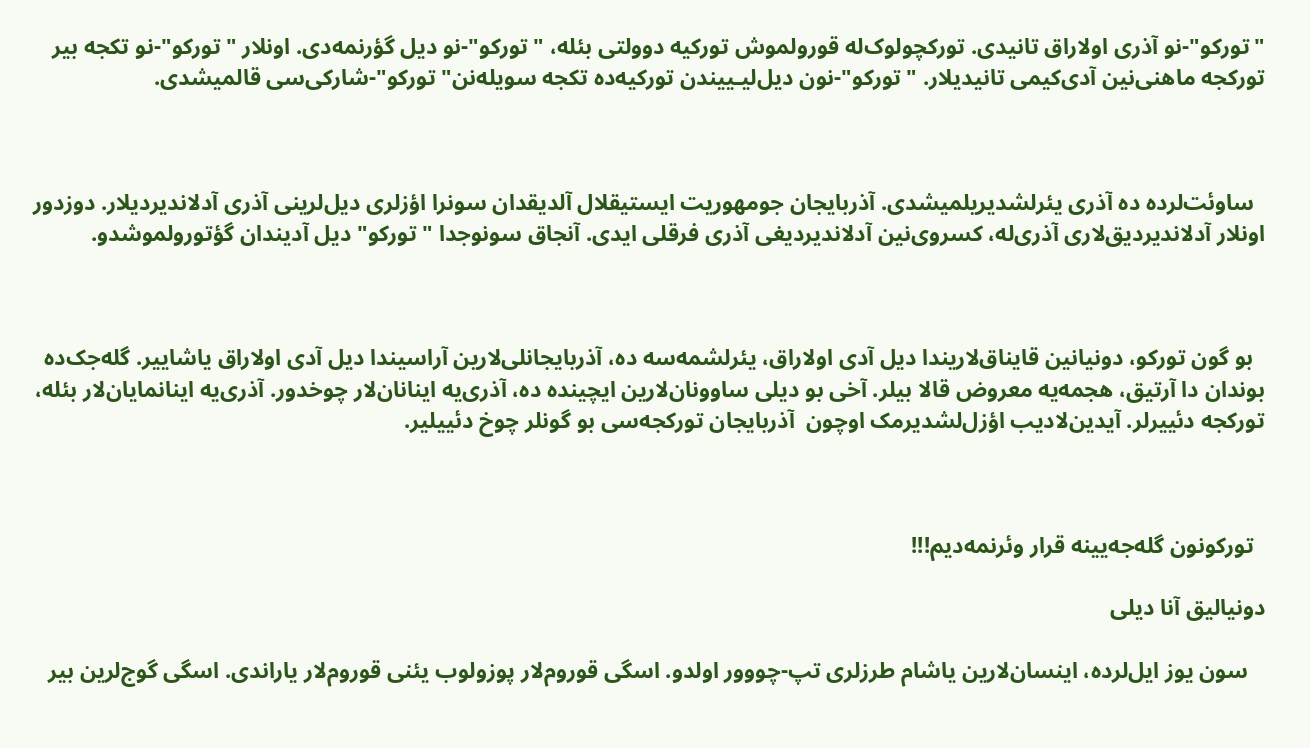"تورکو"-نو آذری اولاراق تانیدی. تورکچولوک‌له قورولموش تورکیه دوولتی بئله، "تورکو"-نو دیل گؤرنمه‌دی. اونلار "تورکو"-نو تکجه بیر تورکجه ماهنی‌نین آدی‌کیمی تانیدیلار. "تورکو"-نون دیل‌لیـییندن تورکیه‌ده تکجه سویله‌نن"تورکو"-شارکی‌سی قالمیشدی.



  ساوئت‌لرده ده آذری یئرلشدیریلمیشدی. آذربایجان جومهوریت ایستیقلال آلدیقدان سونرا اؤزلری دیل‌لرینی آذری آدلاندیر‌دیلار. دوزدور اونلار آدلاندیردیق‌لاری آذری‌له، کسروی‌نین آدلاندیردیغی آذری فرقلی ایدی. آنجاق سونوجدا "تورکو" دیل آدیندان گؤتورولموشدو.



  بو گون تورکو، دونیانین قایناق‌لاریندا دیل آدی اولاراق، یئرلشمه‌سه ده، آذربایجانلی‌لارین آراسیندا دیل آدی اولاراق یاشاییر. گله‌جک‌ده بوندان دا آرتیق، هجمه‌یه معروض قالا بیلر. آخی بو دیلی ساوونان‌لارین ایچینده ده، آذری‌یه اینانان‌لار چوخدور. آذری‌یه اینانمایان‌لار بئله، تورکجه دئییرلر. آیدین‌لادیب اؤزل‌لشدیرمک اوچون  آذربایجان تورکجه‌سی بو گونلر چوخ دئییلیر.



  تورکونون گله‌جه‌یینه قرار وئرنمه‌دیم!!!

دونیالیق آنا دیلی

   سون یوز ایل‌لرده، اینسان‌لارین یاشام طرزلری تپ-چووور اولدو. اسگی قوروم‌لار پوزولوب یئنی قوروم‌لار یاراندی. اسگی گوج‌لرین بیر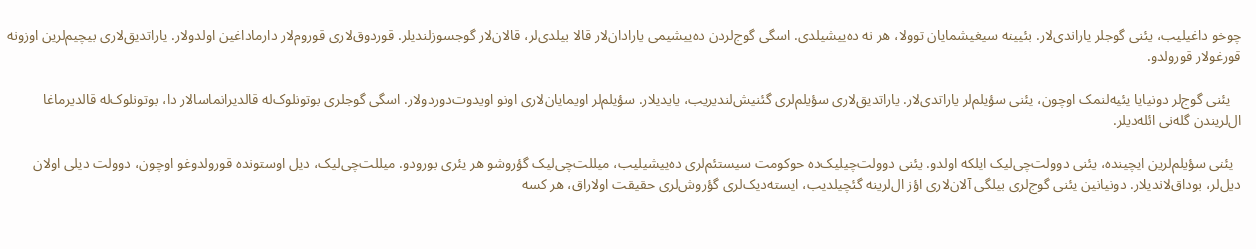چوخو داغیلیب، یئنی گوجلر یاراندی‌لار. بئیینه سیغیشمایان توولا، هر نه ده‌ییشیلدی. اسگی گوج‌لردن ده‌ییشیمی یارادان‌لار قالا بیلدی‌لر، قالان‌لار گوجسوزلندیلر. قوردوق‌لاری قوروم‌لار دارماداغین اولدولار. یاراتدیق‌لاری بیچیم‌لرین اوزونه قورغولار قورولدو.

   یئنی گوج‌لر دونیایا یئیه‌لنمک اوچون، یئنی سؤیلم‌لر یاراتدی‌لار. یاراتدیق‌لاری سؤیلم‌لری گئنیش‌لندیریب، یایدیلار. سؤیلم‌لر اویمایان‌لاری اونو اویدوت‌دوردولار. اسگی گوجلری بوتونلوک‌له قالدیرانماسالار دا، بوتونلوک‌له قالدیرماغا ال‌لریندن گله‌نی ائله‌دیلر.

  یئنی سؤیلم‌لرین ایچینده، یئنی دوولت‌چی‌لیک‌ ایلکه اولدو. یئنی دوولت‌چیلیک‌ده حوکومت سیستئم‌لری ده‌ییشیلیب، میللت‌چی‌لیک گؤروشو هر یئری بورودو. میللت‌چی‌لیک، دیل اوستونده قورولدوغو اوچون، دوولت دیلی اولان دیل‌لر، بوداق‌لاندیلار. دونیانین یئنی گوج‌لری بیلگی آلان‌لاری اؤز ال‌لرینه گئچیلدیب، ایسته‌دیک‌لری گؤروش‌لری حقیقت اولاراق، هر کسه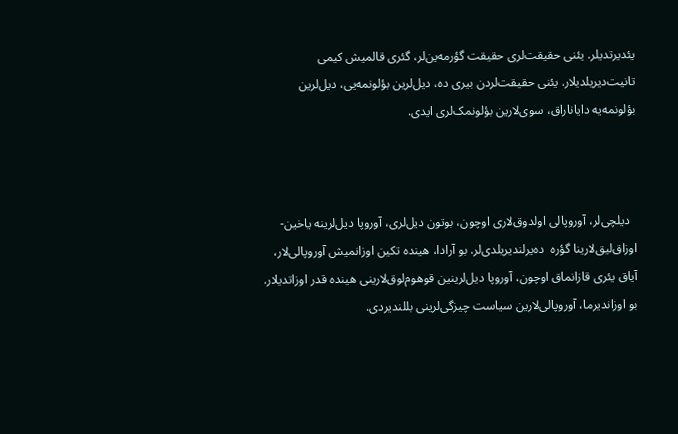یئدیرتدیلر. یئنی حقیقت‌لری حقیقت گؤرمه‌ین‌لر، گئری قالمیش کیمی تانیت‌دیریلدیلار. یئنی حقیقت‌لردن بیری ده، دیل‌لرین بؤلونمه‌یی، دیل‌لرین بؤلونمه‌یه دایاناراق، سوی‌لارین بؤلونمک‌لری ایدی.



  دیلچی‌لر، آوروپالی اولدوق‌لاری اوچون، بوتون دیل‌لری، آوروپا دیل‌لرینه یاخین-اوزاق‌لیق‌لارینا گؤره  ده‌یرلندیریلدی‌لر. بو آرادا، هینده تکین اوزانمیش آوروپالی‌لار، آیاق یئری قازانماق‌ اوچون، آوروپا دیل‌لرینین قوهوم‌لوق‌لارینی هینده قدر اوزاتدیلار. بو اوزاندیرما، آوروپالی‌لارین سیاست چیزگی‌لرینی بللندیردی.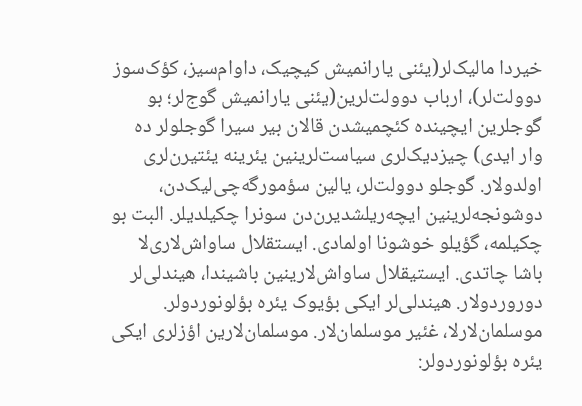خیردا مالیک‌لر(یئنی یارانمیش کیچیک، داوام‌سیز، کؤک‌سوز دوولت‌لر)، ارباب دوولت‌لرین(یئنی یارانمیش گوج‌لر؛ بو گوجلرین ایچینده کئچمیشدن قالان بیر سیرا گوجلو‌لر ده وار ایدی) چیزدیک‌لری سیاست‌لرینین یئرینه یئتیرن‌لری اولدولار. گوجلو دوولت‌لر، یالین سؤمورگه‌چی‌لیک‌دن، دوشونجه‌لرینین ایچه‌ریلشدیرن‌دن سونرا چکیلدیلر. البت بو چکیلمه، گؤیلو خوشونا اولمادی. ایستقلال ساواش‌لاری‌لا باشا چاتدی. ایستیقلال ساواش‌لارینین باشیندا، هیند‌لی‌لر دوروردولار. هیندلی‌لر ایکی بؤیوک یئره بؤلونوردولر. موسلمان‌لارلا، غئیر موسلمان‌لار. موسلمان‌لارین اؤزلری ایکی یئره بؤلونوردولر: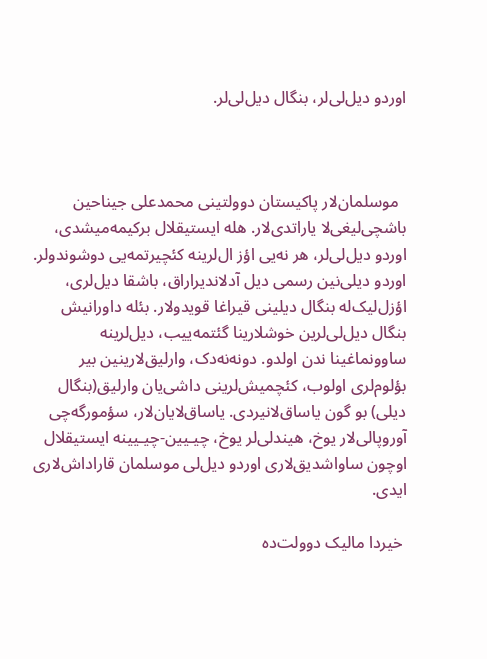اوردو دیل‌لی‌لر، بنگال دیل‌لی‌لر.



  موسلمان‌لار پاکیستان دوولتینی محمدعلی جیناحین باشچی‌لیغی‌لا یاراتدی‌لار. هله ایستیقلال برکیمه‌میشدی، اوردو دیل‌لی‌لر، هر نه‌یی اؤز ال‌لرینه کئچیرتمه‌یی دوشوندولر. اوردو دیلی‌نین رسمی دیل آدلاندیراراق، باشقا دیل‌لری، اؤزل‌لیک‌له بنگال دیلینی قیراغا قویدولار. بئله داورانیش بنگال دیل‌لی‌لرین خوشلارینا گئتمه‌ییب، دیل‌لرینه ساوونماغینا ندن اولدو. دونه‌نه‌دک، وارلیق‌لارینین بیر بؤلوم‌لری اولوب، کئچمیش‌لرینی داشی‌یان وارلیق(بنگال دیلی) بو گون یاساق‌لانیردی. یاساق‌لایان‌لار، سؤمورگه‌چی آوروپالی‌لار یوخ، هیند‌لی‌لر یوخ، چیـیین-چیـیینه ایستیقلال اوچون ساواشدیق‌لاری اوردو دیل‌لی موسلمان قاراداش‌لاری ایدی.

 خیردا مالیک دوولت‌ده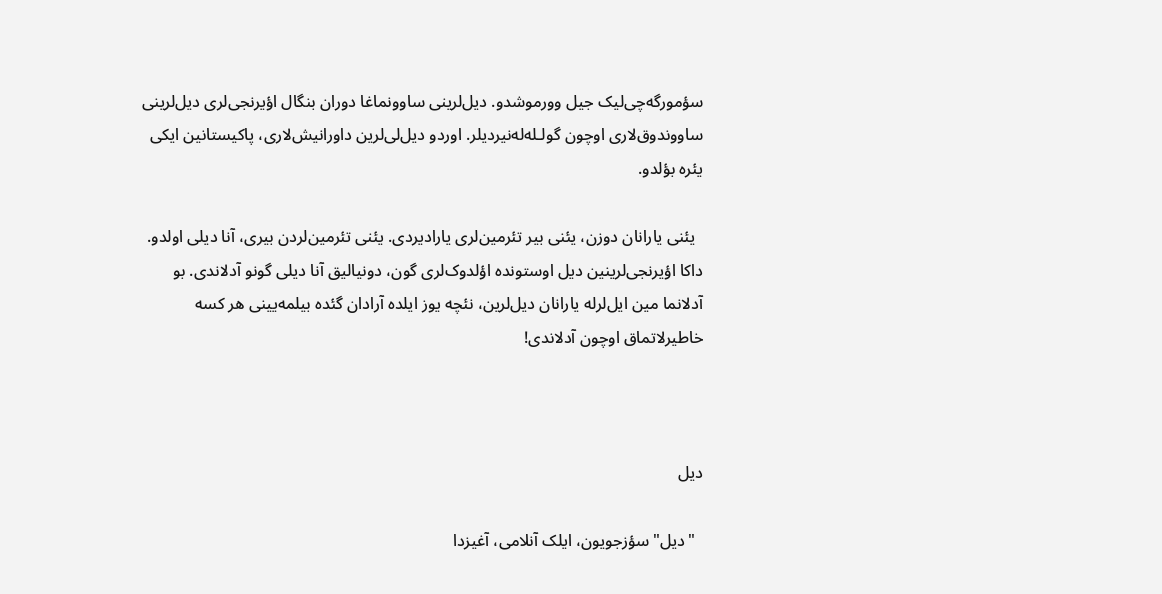سؤمورگه‌چی‌لیک جیل وورموشدو. دیل‌لرینی ساوونماغا دوران بنگال اؤیرنجی‌لری دیل‌لرینی ساووندوق‌لاری اوچون گولـله‌له‌نیردیلر. اوردو دیل‌لی‌لرین داورانیش‌لاری، پاکیستانین ایکی یئره بؤلدو.

  یئنی یارانان دوزن، یئنی بیر تئرمین‌لری یارادیردی. یئنی تئرمین‌لردن بیری، آنا دیلی اولدو. داکا اؤیرنجی‌لرینین دیل اوستونده اؤلدوک‌لری گون، دونیالیق آنا دیلی گونو آدلاندی. بو آدلانما مین ایل‌لرله یارانان دیل‌لرین، نئچه یوز ایلده آرادان گئده بیلمه‌یینی هر کسه خاطیرلاتماق اوچون آدلاندی!



دیل

  "دیل" سؤزجویون، ایلک آنلامی، آغیزدا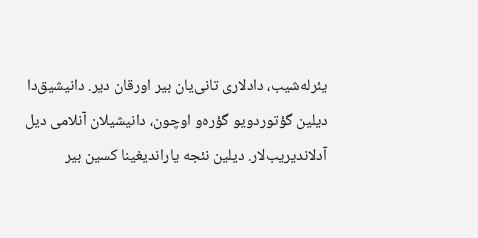یئرله‌شیب، دادلاری تانی‌یان بیر اورقان دیر. دانیشیق‌دا دیلین گؤتوردویو گؤره‌و اوچون، دانیشیلان آنلامی دیل آدلاندیریب‌لار. دیلین نئجه یاراندیغینا کسین بیر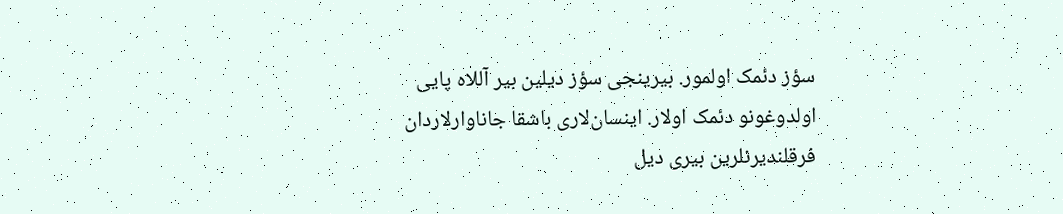سؤز دئمک اولمور. بیرینجی سؤز دیلین بیر آللاه پایی اولدوغونو دئمک اولار. اینسان‌لاری باشقا جاناوارلاردان فرقلندیرنلرین بیری دیل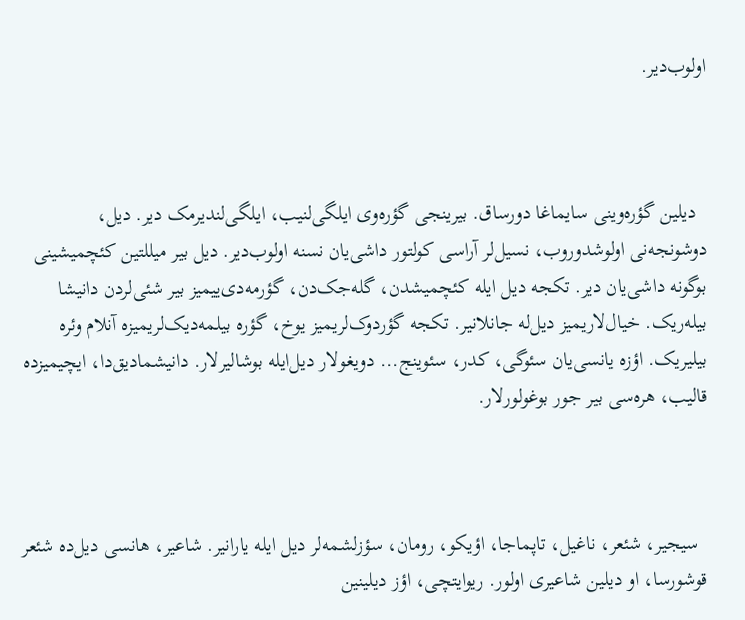اولوب‌دیر.



  دیلین گؤره‌وینی سایماغا دورساق. بیرینجی گؤره‌وی ایلگی‌لنیب، ایلگی‌لندیرمک دیر. دیل، دوشونجه‌نی اولوشدوروب، نسیل‌لر آراسی کولتور داشی‌یان نسنه اولوب‌دیر. دیل بیر میللتین کئچمیشینی بوگونه داشی‌یان دیر. تکجه دیل ایله کئچمیشدن، گله‌جک‌دن، گؤرمه‌دی‌ییمیز بیر شئی‌لردن دانیشا بیله‌ریک. خیا‌ل‌لاریمیز دیل‌له جانلانیر. تکجه گؤردوک‌لریمیز یوخ، گؤره بیلمه‌دیک‌لریمیزه آنلام وئره بیلیریک. اؤزه یانسی‌یان سئوگی‌، کدر، سئوینج... دویغو‌لار دیل‌ایله بوشالیرلار. دانیشمادیق‌دا، ایچیمیزده قالیب، هره‌سی بیر جور بوغولورلار.



  سیجیر، شئعر، ناغیل، تاپماجا، اؤیکو، رومان، سؤزلشمه‌لر دیل ایله یارانیر. شاعیر، هانسی دیل‌ده شئعر قوشورسا، او دیلین شاعیری اولور. ریوایتچی، اؤز دیلینین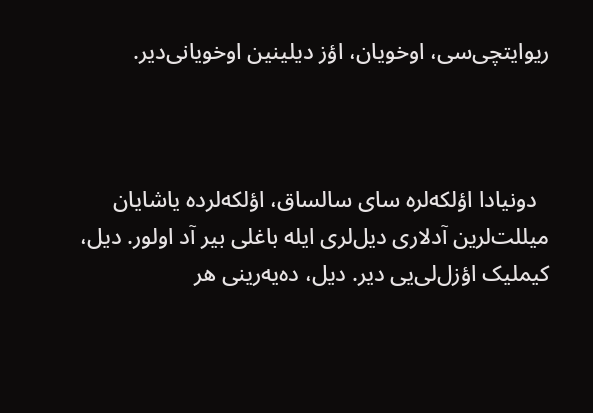ریوایتچی‌سی، اوخویان، اؤز دیلینین اوخویا‌نی‌دیر.



  دونیادا اؤلکه‌لره سای سالساق، اؤلکه‌‌لرده یاشایان‌ میللت‌لرین آدلاری دیل‌لری ایله باغلی بیر آد اولور. دیل، کیملیک اؤزل‌لی‌یی دیر. دیل، ده‌یه‌رینی هر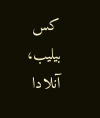کس بیلیب، آنلادا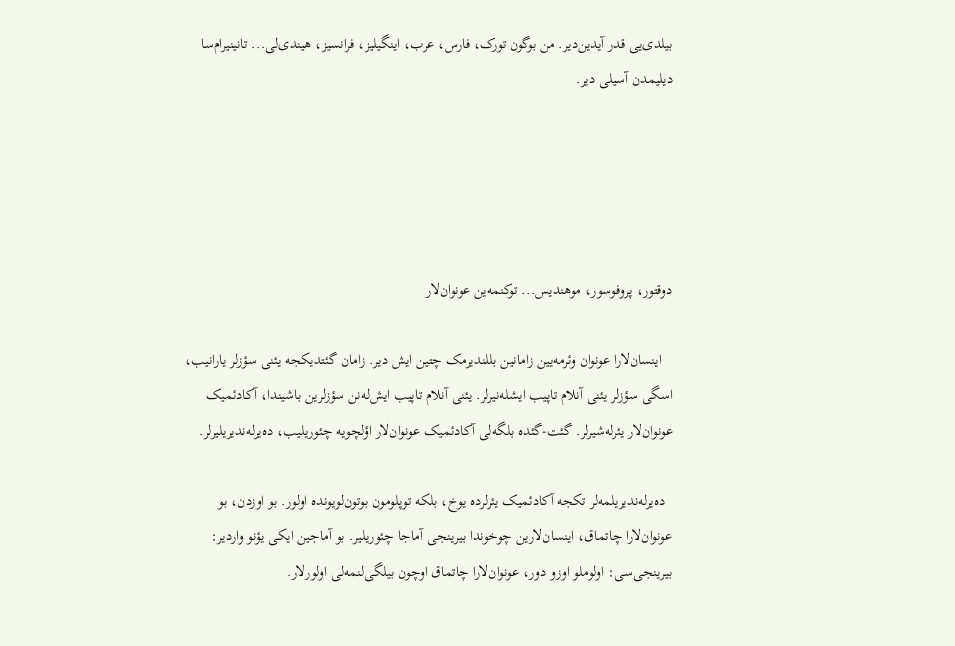بیلدی‌یی قدر آیدین‌دیر. من بوگون تورک، فارس، عرب، اینگیلیز، فرانسیز، هیندی‌لی... تانینیرام‌سا دیلیمدن آسیلی دیر.





دوقتور، پروفوسور، موهندیس... توکنمه‌‌ین عونوان‌لار

   اینسان‌لارا عونوان وئرمه‌یین زامانین بللندیرمک چتین ایش دیر. زامان گئتدیکجه یئنی سؤزلر یارانیب، اسگی سؤزلر یئنی آنلام تاپیب ایشله‌نیرلر. یئنی آنلام تاپیب ایش‌له‌نن سؤزلرین باشیندا، آکادئمیک عونوان‌لار یئرله‌شیرلر. گئت-گئده بلگه‌لی آکادئمیک عونوان‌لار اؤلچو‌یه چئوریلیب، ده‌یرله‌ندیریلیرلر.

  ده‌یرله‌ندیریلمه‌لر تکجه آکادئمیک یئرلرده یوخ، بلکه توپلومون بوتون‌لویونده اولور. بو اوزدن، بو عونوان‌لارا چاتماق، اینسان‌لارین چوخوندا بیرینجی آماجا چئوریلیر. بو آماجین ایکی یؤنو واردیر: بیرینجی‌سی: اولوملو اوزو دور، عونوان‌لارا چاتماق اوچون بیلگی‌لنمه‌لی اولورلار.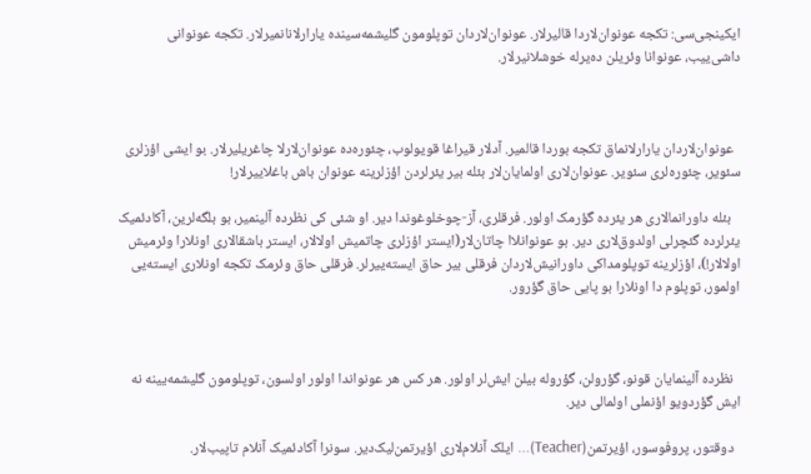ایکینجی‌سی: تکجه عونوان‌لاردا قالیرلار. عونوان‌لاردان توپلومون گلیشمه‌سینده یارارلانانمیرلار. تکجه عونوانی داشی‌ییب، عونوانا وئریلن ده‌یرله خوشلانیرلار.



  عونوان‌لاردان یارارلانماق تکجه بوردا قالمیر. آدلار قیراغا قویولوب، چئوره‌ده عونوان‌لارلا چاغریلیرلار. بو ایشی اؤزلری سئویر، چئوره‌لری سئویر. عونوان‌لاری اولمایان‌لار بئله بیر یئرلردن اؤزلرینه عونوان باش باغلاییرلار!

   بئله داورانمالاری هر یئرده گؤرمک اولور. فرقلری، آز-چوخلوغوندا دیر. او شئی کی نظرده آلینمیر، بو بلگه‌لرین، آکادئمیک یئرلرده گئچرلی اولدوق‌لاری دیر. بو عونوانلاا چاتان‌لار(ایستر اؤزلری چاتمیش اولالار، ایستر باشقالاری اونلارا وئرمیش اولالار!)، اؤزلرینه توپلومداکی داورانیش‌لاردان فرقلی بیر حاق ایسته‌ییرلر. فرقلی حاق وئرمک تکجه اونلاری ایسته‌یی اولمور، توپلوم دا اونلارا بو پایی حاق گؤرور.



  نظرده آلینمایان قونو، گؤرولن، گؤروله بیلن ایش‌لر اولور. هر کس هر عونواندا اولور اولسون، توپلومون گلیشمه‌یینه نه ایش گؤردویو اؤنملی اولمالی دیر.

  دوقتور، پروفوسور، اؤیرتمن(Teacher)... ایلک آنلام‌لاری اؤیرتمن‌لیک‌دیر. سونرا آکادئمیک آنلام تاپیب‌لار.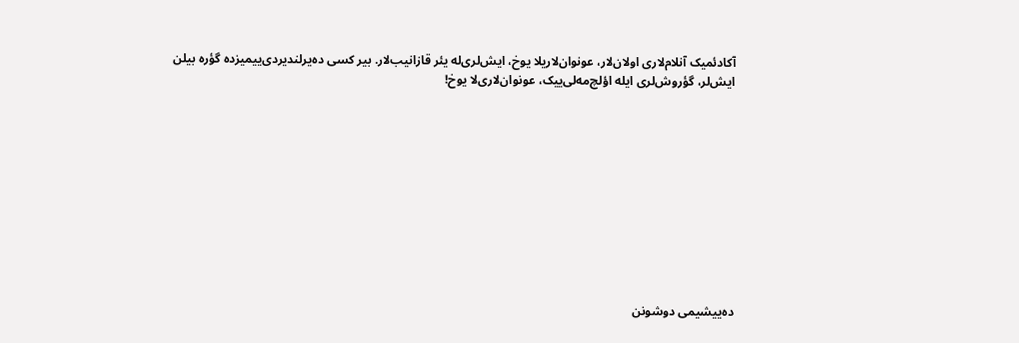آکادئمیک آنلام‌لاری اولان‌لار، عونوان‌لاریلا یوخ، ایش‌لری‌له یئر قازانیب‌لار. بیر کسی ده‌یرلندیردی‌ییمیزده گؤره بیلن ایش‌لر، گؤروش‌لری ‌ایله اؤلچ‌مه‌لی‌ییک، عونوان‌لاری‌لا یوخ!











ده‌ییشیمی دوشونن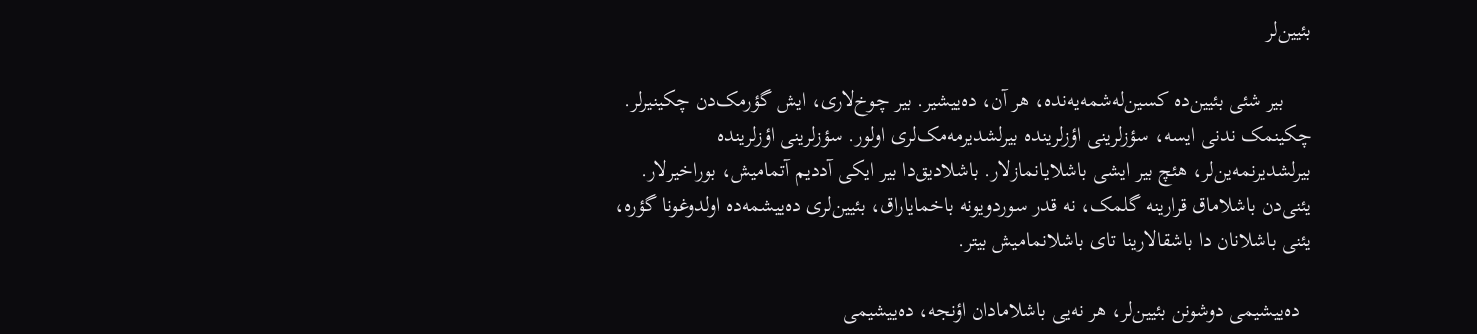بئیین‌لر

     بیر شئی بئیین‌ده کسین‌له‌شمه‌یه‌نده، هر آن، ده‌ییشیر. بیر چوخ‌لاری، ایش گؤرمک‌دن چکینیرلر. چکینمک‌ ندنی ایسه، سؤزلرینی اؤزلرینده بیرلشدیرمه‌مک‌لری اولور. سؤزلرینی اؤزلرینده بیرلشدیرنمه‌ین‌لر، هئچ بیر ایشی باشلایانمازلار. باشلادیق‌دا بیر ایکی آددیم آتمامیش، بوراخیرلار. یئنی‌دن باشلاماق قرارینه گلمک، نه قدر سوردویونه باخمایاراق، بئیین‌لری ده‌ییشمه‌ده اولدوغونا گؤره، یئنی باشلانان دا باشقالارینا تای باشلانمامیش بیتر.

  ده‌ییشیمی دوشونن بئیین‌لر، هر نه‌یی باشلامادان اؤنجه، ده‌ییشیمی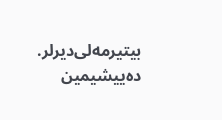بیتیرمه‌لی‌دیرلر. ده‌ییشیمین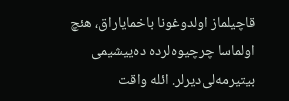قاچیلماز اولدوغونا باخمایاراق، هئچ اولماسا چرچیوه‌لرده ده‌ییشیمی بیتیرمه‌لی‌دیرلر. ائله واقت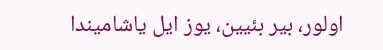اولور، بیر بئیین، یوز ایل یاشامیندا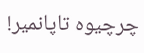چرچیوه تاپانمیر!